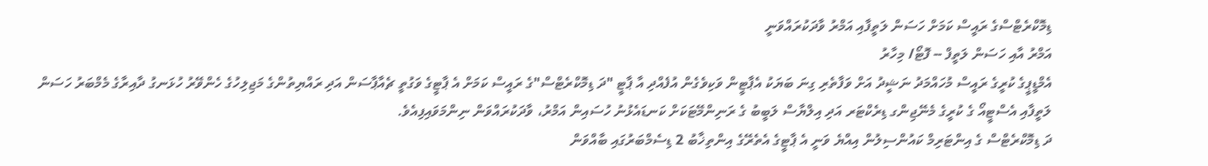ޑިމޮކްރެޓްސްގެ ރައީސް ކަމަށް ހަސަން ލަތީފާއި އަމްރު ވާދަކުރައްވަނީ
އަމްރު އާއި ހަސަން ލަތީފް -- ފޮޓޯ/ މިހާރު
އެމްޑީޕީގެ ކުރީގެ ރައީސް މުހައްމަދު ނަޝީދު އަށް ވަފާތެރި ގިނަ ބަޔަކު އެޕާޓީން ވަކިވެގެން އުފެއްދި އާ ޕާޓީ "ދަ ޑިމޮކްރެޓްސް"ގެ ރައީސް ކަމަށް އެ ޕާޓީގެ ވަގުތީ ޗެއާޕާސަން އަދި ރައްޔިތުންގެ މަޖިލިހުގެ ހެންވޭރު ހުޅަނގު ދާއިރާގެ މެމްބަރު ހަސަން ލަތީފާއި އެސްޓީއޯ ގެ ކުރީގެ މެނޭޖިންގ ޑިރެކްޓަރ އަދި އިލްޔާސް ލަބީބު ގެ ރަނިންމޭޓަކަށް ކަނޑައެޅުނު ހުސައިން އަމްރު، ވާދަކުރައްވަން ނިންމަވައިފިއެވެ.
ދަ ޑިމޮކްރެޓްސް ގެ އިންޓަރިމް ކައުންސިލުން އިއްޔެ ވަނީ އެ ޕާޓީގެ އެތެރޭގެ އިންތިޚާބު 2 ޑިސެމްބަރުގައި ބާއްވަން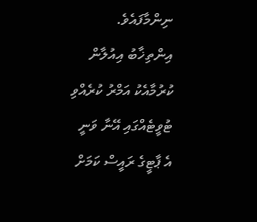ނިންމާފައެވެ.
އިންތިޚާބު އިއުލާން ކުރުމާއެކު އަމްރު ކުރެއްވި ޓުވީޓެއްގައި އޭނާ ވަނީ އެ ޕާޓީގެ ރައީސް ކަމަށް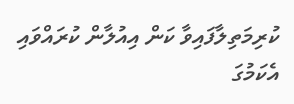ކުރިމަތިލާފައިވާ ކަން އިއުލާން ކުރައްވައި އެކަމުގަ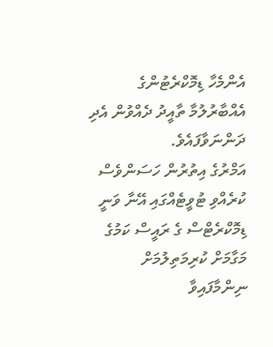އެންމެހާ ޑިމޮކްރެޓުންގެ އެއްބާރުލުމާ ތާއީދު ދެއްވުން އެދި ދަންނަވާފައެވެ.
އަމްރުގެ އިތުރުން ހަސަންވެސް ކުރެއްވި ޓުވީޓެއްގައި އޭނާ ވަނީ ޑިމޮކްރެޓްސް ގެ ރައީސް ކަމުގެ މަގާމަށް ކުރިމަތިލުމަށް ނިންމާފައިވާ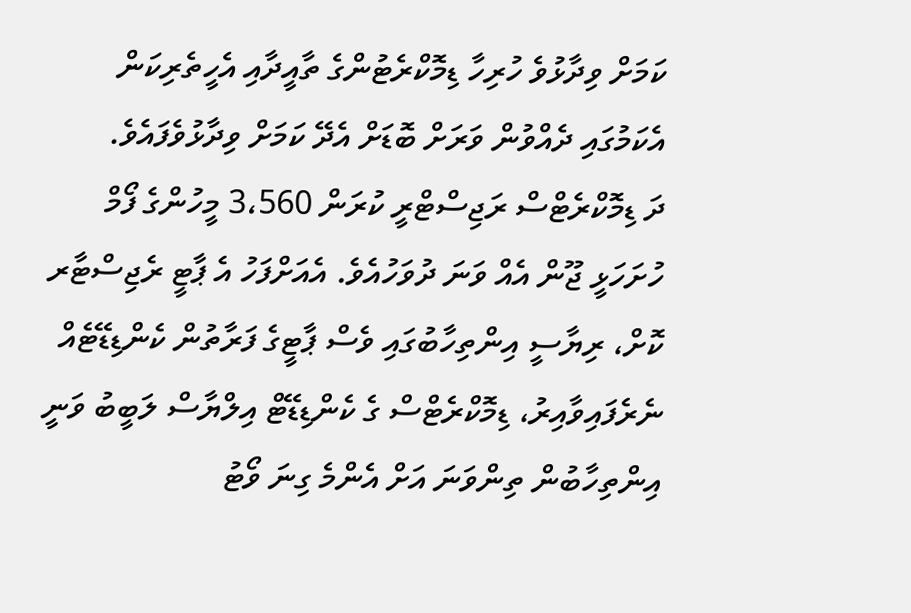ކަމަށް ވިދާޅުވެ ހުރިހާ ޑިމޮކްރެޓުންގެ ތާއީދާއި އެހީތެރިކަން އެކަމުގައި ދެއްވުން ވަރަށް ބޮޑަށް އެދޭ ކަމަށް ވިދާޅުވެފައެވެ.
ދަ ޑިމޮކްރެޓްސް ރަޖިސްޓްރީ ކުރަން 3،560 މީހުންގެ ފޯމް ހުށަހަޅީ ޖޫން އެއް ވަނަ ދުވަހުއެވެ. އެއަށްފަހު އެ ޕާޓީ ރެޖިސްޓާރ ކޮށް، ރިޔާސީ އިންތިހާބުގައި ވެސް ޕާޓީގެ ފަރާތުން ކެންޑިޑޭޓެއް ނެރެފައިވާއިރު، ޑިމޮކްރެޓްސް ގެ ކެންޑިޑޭޓް އިލްޔާސް ލަބީބު ވަނީ އިންތިހާބުން ތިންވަނަ އަށް އެންމެ ގިނަ ވޯޓު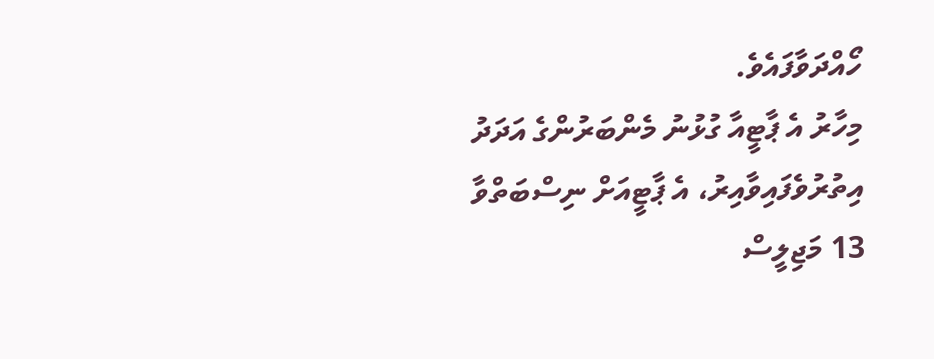ހޯއްދަވާފައެވެ.
މިހާރު އެ ޕާޓީއާ ގުޅުނު މެންބަރުންގެ އަދަދު އިތުރުވެފައިވާއިރު، އެ ޕާޓީއަށް ނިސްބަތްވާ 13 މަޖިލީސް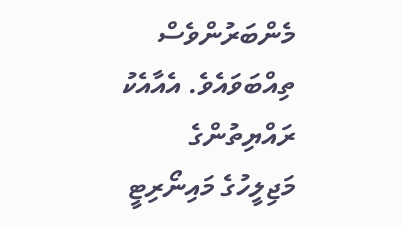މެންބަރުންވެސް ތިއްބަވައެވެ. އެއާއެކު ރައްޔިތުންގެ މަޖިލީހުގެ މައިނޯރިޓީ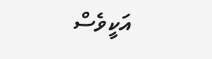އަކީވެސް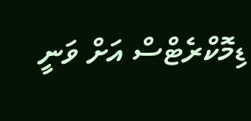ޑިމޮކްރެޓްސް އަށް ވަނީ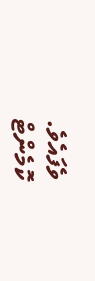ވެފައެވެ.
ކޮމެންޓް